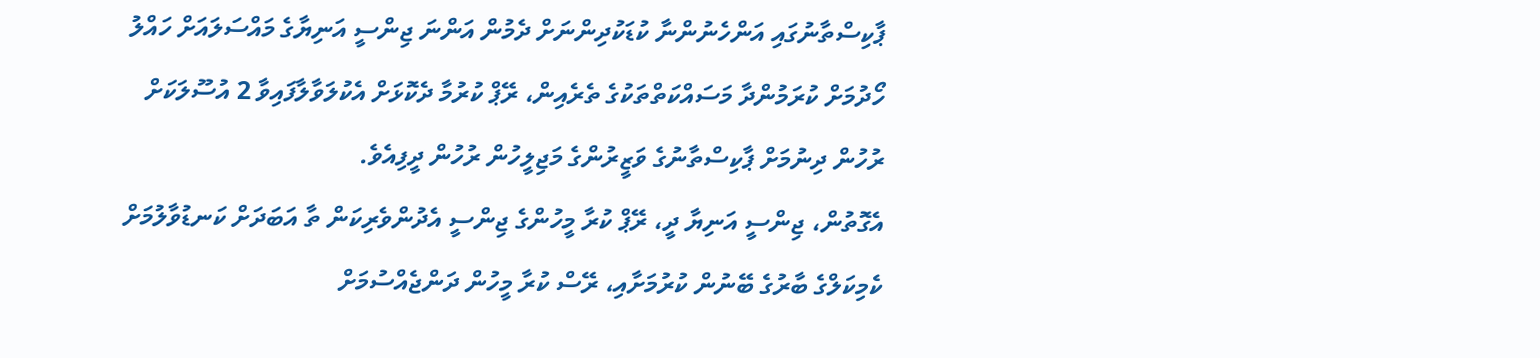ޕާކިސްތާނުގައި އަންހެނުންނާ ކުޑަކުދިންނަށް ދެމުން އަންނަ ޖިންސީ އަނިޔާގެ މައްސަލައަށް ހައްލު ހޯދުމަށް ކުރަމުންދާ މަސައްކަތްތަކުގެ ތެރެއިން، ރޭޕް ކުރުމާ ދެކޮޅަށް އެކުލަވާލާފައިވާ 2 އުސޫލަކަށް ރުހުން ދިނުމަށް ޕާކިސްތާނުގެ ވަޒީރުންގެ މަޖިލީހުން ރުހުން ދީފިއެވެ.
އެގޮތުން، ޖިންސީ އަނިޔާ ދީ، ރޭޕް ކުރާ މީހުންގެ ޖިންސީ އެދުންވެރިކަން ތާ އަބަދަށް ކަނޑުވާލުމަށް ކެމިކަލްގެ ބާރުގެ ބޭނުން ކުރުމަށާއި، ރޭސް ކުރާ މީހުން ދަންޖެއްސުމަށް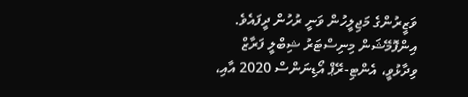ވަޒީރުންގެ މަޖިލީހުން ވަނީ ރުހުން ދީފައެވެ.
އިންފޮމޭޝަން މިނިސްޓަރު ޝިބްލީ ފަރާޒް ވިދާޅުވީ، އެންޓި-ރޭޕް އޯޑިނަންސް 2020 އާއި،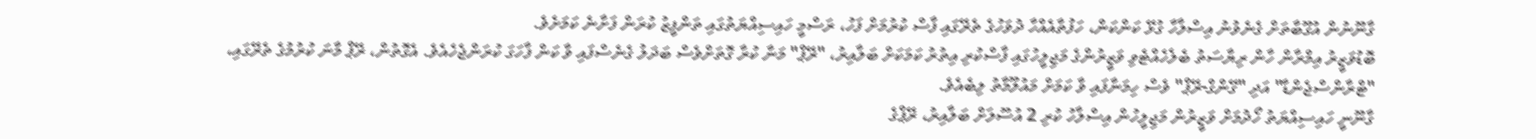ގާނޫނުން އުގޫބާތަށް ގެނެވުނު އިސްލާހާ ގުޅޭ ކަންކަން، ހަފުތާއެއްހާ ދުވަހުގެ ތެރޭގައި ފާސް ކުރުމަށް ފަހު، ރަސްމީ ހައިސިއްޔަތުގައި ތަންފީޒު ކުރަން ފަށާނެ ކަމަށެވެ.
ބޮޑުވަޒީރު އިމްރާން ހާން ރިޔާސަތު ބެލެހެއްޓެވި ވަޒީރުންގެ މަޖިލީހުގައި ފާސްކުރި އިތުރު ކަމަކަށް ބަލާއިރު، "ރޭޕް" މަނާ ކުރާ ގޮތަށްވެސް ބަދަލު ގެނެސްފައި ވާ ކަން ފާހަގަ ކުރަންޖެހެއެވެ. އެގޮތުން، ރޭޕް މާނަ ކުރުމުގެ ތެރޭގައި، "ޓްރާންސްޖެންޑާ" އަދި "ގޭންގް-ރޭޕް" ވެސް ހިމަނާފައި ވާ ކަމަށް މައުލޫމާތު ލިބެއެވެ.
ގާނޫނީ ހައިސިއްޔަތު ހޯދުމަށް ވަޒީރުން މަޖިލީހުން އިސްލާހު ކުރި 2 އުސޫލަށް ބަލާއިރު، ރޭޕްގެ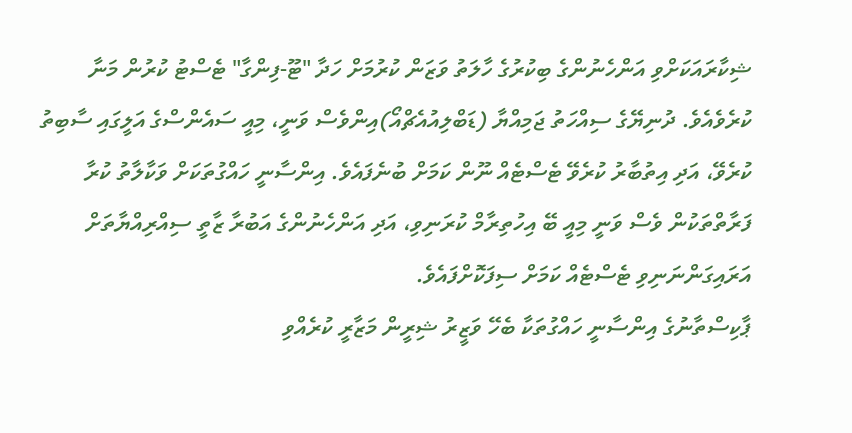ޝިކާރައަކަށްވި އަންހެނުންގެ ބިކުރުގެ ހާލަތު ވަޒަން ކުރުމަށް ހަދާ "ޓޫ-ފިންގާ" ޓެސްޓު ކުރުން މަނާ ކުރެވެއެވެ. ދުނިޔޭގެ ސިއްހަތު ޖަމިއްޔާ (ޑަބްލިއުއެޗްއޯ)އިންވެސް ވަނީ، މިއީ ސައެންސްގެ އަލީގައި ސާބިތު ކުރެވޭ، އަދި އިތުބާރު ކުރެވޭ ޓެސްޓެއް ނޫން ކަމަށް ބުނެފައެވެ. އިންސާނީ ހައްގުތަކަށް ވަކާލާތު ކުރާ ފަރާތްތަކުން ވެސް ވަނީ މިއީ ބޭ އިހުތިރާމް ކުރަނިވި، އަދި އަންހެނުންގެ އަބުރާ ޒާތީ ސިއްރިއްޔާތަށް އަރައިގަންނަނިވި ޓެސްޓެއް ކަމަށް ސިފަކޮށްފައެވެ.
ޕާކިސްތާނުގެ އިންސާނީ ހައްގުތަކާ ބެހޭ ވަޒީރު ޝިރީން މަޒާރީ ކުރެއްވި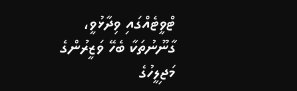ޓްވީޓެއްގައި ވިދާޅުވީ، ގާނޫނުތަކާ ބެހޭ ވަޒީރުންގެ މަޖިލީހުގެ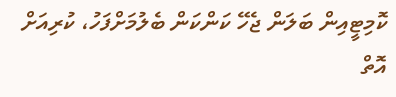ކޮމިޓީއިން ބަލަން ޖެހޭ ކަންކަން ބެލުމަށްފަހު، ކުރިއަށް އޮތް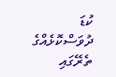ކުޑަ ދުވަސްކޮޅެއްގެ ތެރޭގައި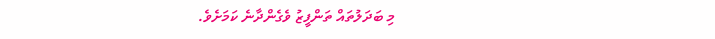މި ބަދަލުތައް ތަންފީޒު ވެގެންދާނެ ކަމަށެވެ.